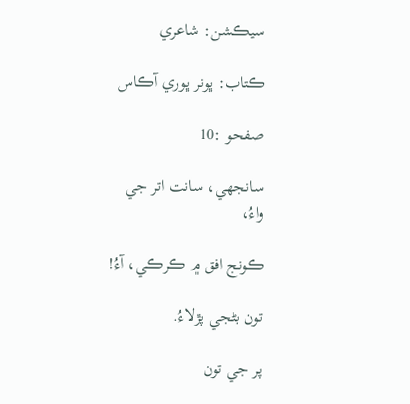سيڪشن: شاعري

ڪتاب: ڀونر ڀوري آڪاس

صفحو :10

سانجھي، سانت اتر جي واءُ،

ڪونج افق ۾ ڪرڪي، آءُ!

تون بڻجي پڙلاءُ.

پر جي تون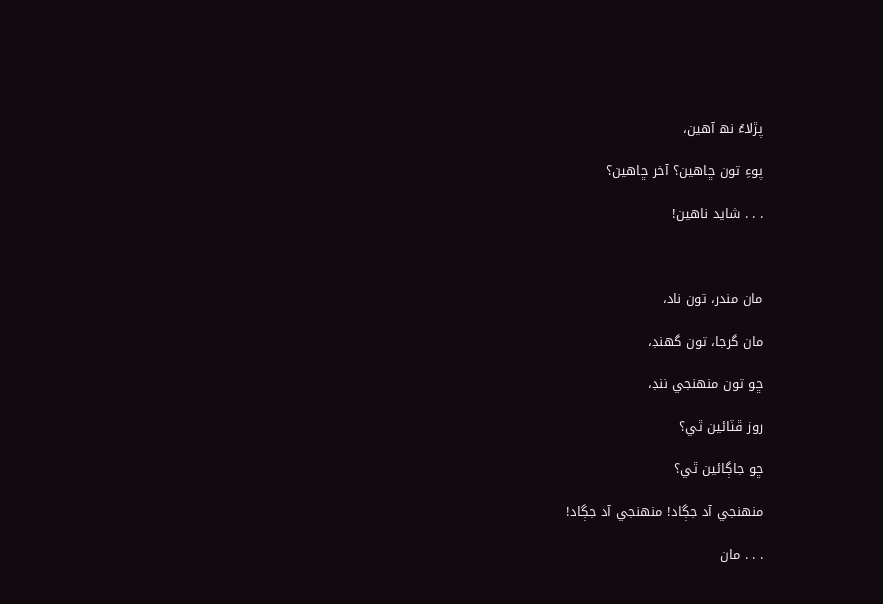پڙلاءُ نھ آھين،

پوءِ تون ڇاھين؟ آخر ڇاھين؟

. . . شايد ناھين!



مان مندر، تون ناد،

مان گرجا، تون گھنڊ،

ڇو تون منھنجي ننڊ،

روز ڦٽائين ٿي؟

ڇو جاڳائين ٿي؟

منھنجي آد جڳاد! منھنجي آد جڳاد!

. . . مان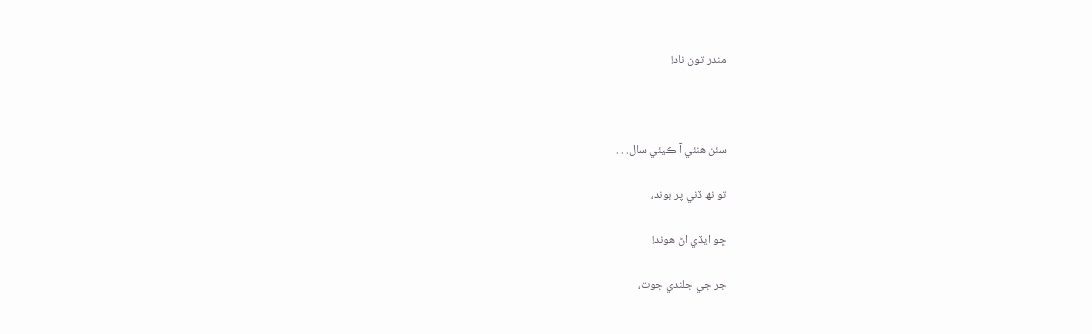مندر تون ناد!



سئن ھنئي آ ڪيئي سال. . .

تو نھ ڏني پر بوند،

ڇو ايڏي اڻ ھوند!

جر جي جلندي جوت،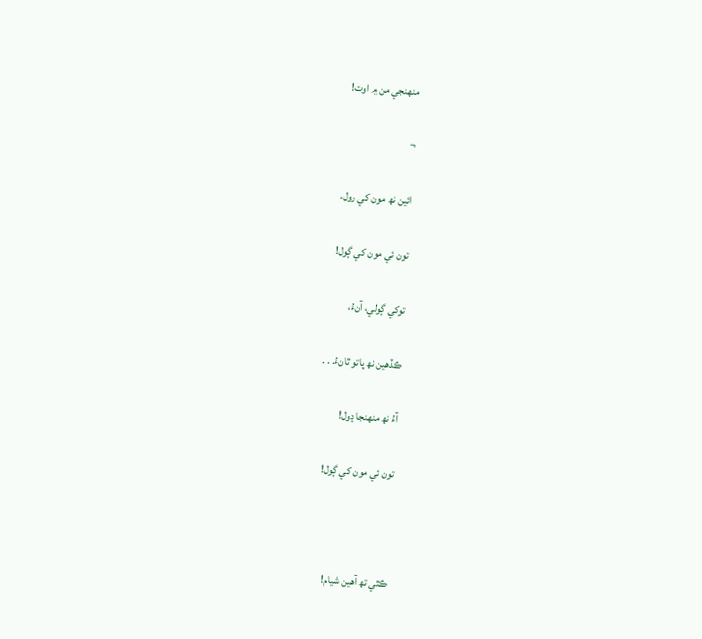منھنجي من ۾ اوت!

¬

ائين نھ مون کي رول،

تون ئي مون کي ڳول!

توکي ڳولي، آنءُ،

ڪڏھين نھ پاتو ٿانءُ. . .

آءُ نھ منھنجا ڍول!

تون ئي مون کي ڳول!



ڪٿي تھ آھين شيام!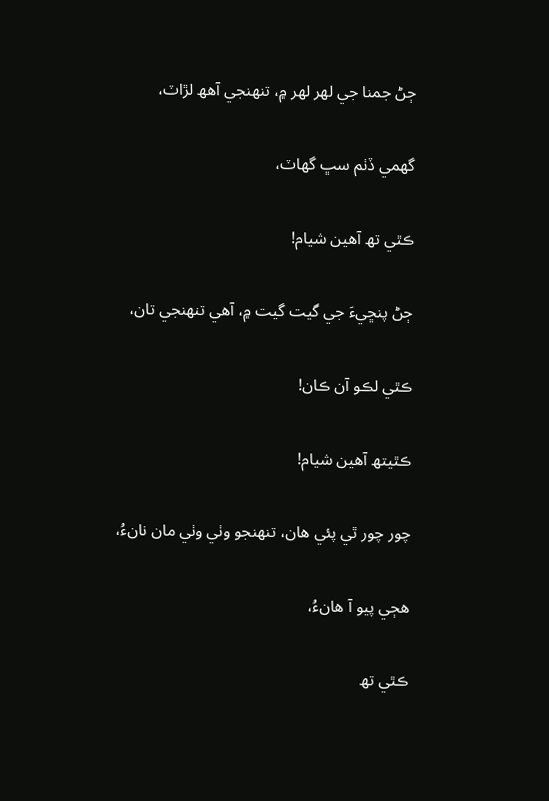ڄڻ جمنا جي لھر لھر ۾، تنھنجي آھھ لڙاٽ،

گھمي ڏٺم سڀ گھاٽ،

ڪٿي تھ آھين شيام!

ڄڻ پنڇيءَ جي گيت گيت ۾، آھي تنھنجي تان،

ڪٿي لڪو آن ڪان!

ڪٿيتھ آھين شيام!

چور چور ٿي پئي ھان، تنھنجو وٺي وٺي مان نانءُ،

ھڄي پيو آ ھانءُ،

ڪٿي تھ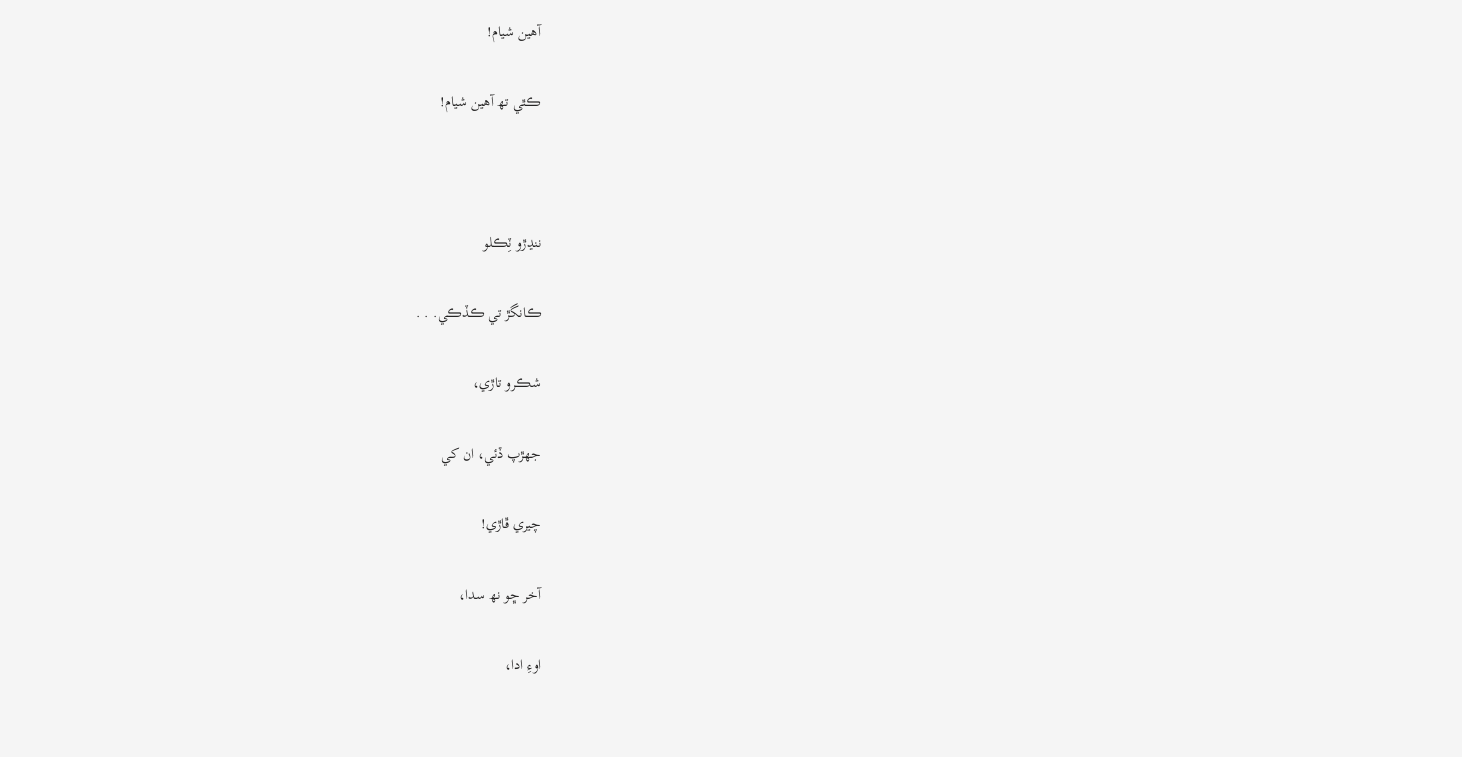آھين شيام!

ڪٿي تھ آھين شيام!



ننڍڙو ٽِڪلو

ڪانگڙ تي ڪڏڪي. . .

شڪرو تاڙي،

جھڙپ ڏئي، ان کي

چيري ڦاڙي!

آخر ڇو نھ سدا،

اوءِ ادا،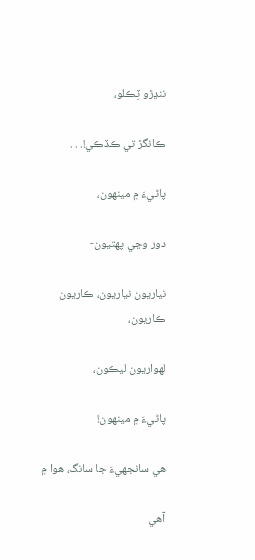ننڍڙو ٽِڪلو،

ڪانگڙ تي ڪڏڪي!. . .

پاڻيءَ ۾ مينھون،

دور وڃي پھتيون-

نياريون نياريون، ڪاريون ڪاريون،

لھواريون ليڪون،

پاڻيءَ ۾ مينھون!

ھي سانجھيءَ جا سانگ، ھوا ۾

آھي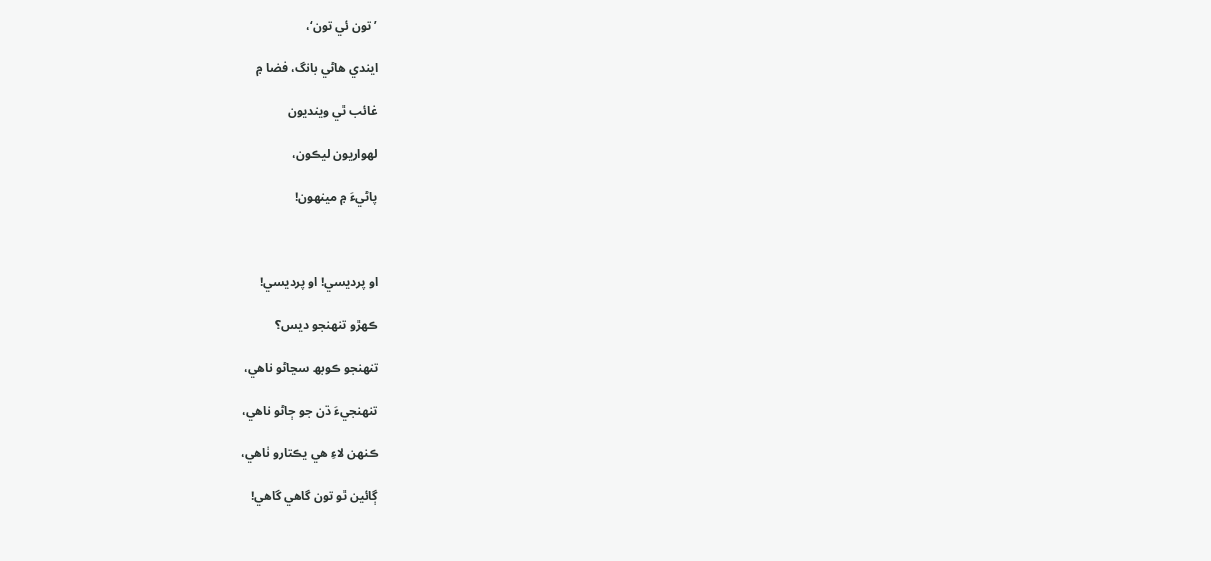’تون ئي تون‘،

ايندي ھاڻي بانگ، فضا ۾

غائب ٿي وينديون

لھواريون ليڪون،

پاڻيءَ ۾ مينھون!



او پرديسي! او پرديسي!

ڪھڙو تنھنجو ديس؟

تنھنجو ڪوبھ سڃاڻو ناھي،

تنھنجيءَ ڌن جو ڄاڻو ناھي،

ڪنھن لاءِ ھي يڪتارو ٺاھي،

ڳائين ٿو تون گاھي گاھي!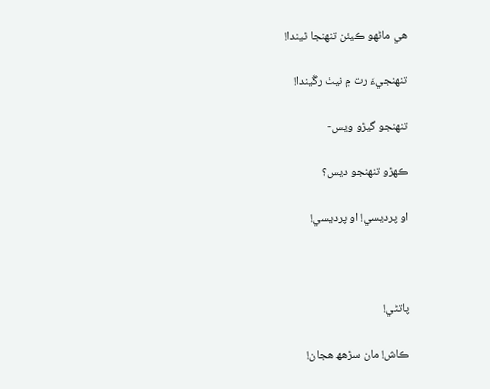ھي ماڻھو ڪيئن تنھنجا ٿيندا!

تنھنجيءَ رت ۾ نيٺ رڱيندا!

تنھنجو گيڙو ويس-

ڪھڙو تنھنجو ديس؟

او پرديسي! او پرديسي!



پاتڻي!

ڪاش! مان سڙھھ ھجان!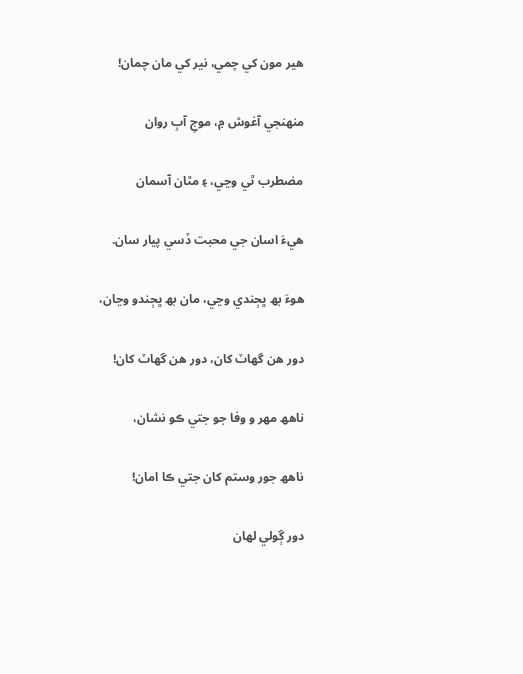ھير مون کي چمي، نير کي مان چمان!

منھنجي آغوش ۾، موجِ آبِ روان

مضطرب ٿي وڃي، ۽ مٿان آسمان

ھيءَ اسان جي محبت ڏسي پيار سان.

ھوءَ بھ ڀڄندي وڃي، مان بھ ڀڄندو وڃان،

دور ھن گھاٽ کان، دور ھن گھاٽ کان!

ناھھ مھر و وفا جو جتي ڪو نشان،

ناھھ جور وستم کان جتي ڪا امان!

دور ڳولي لھان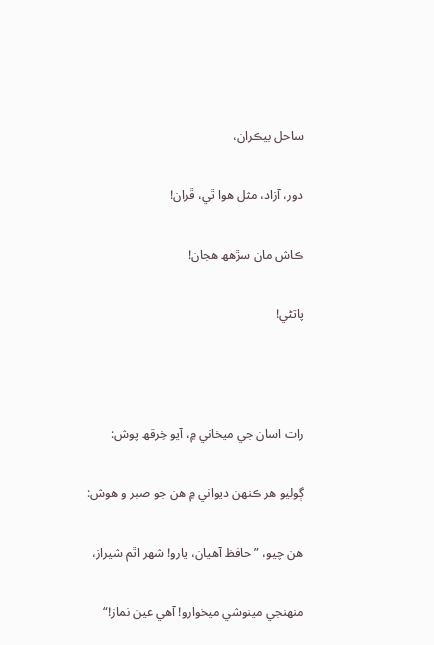ساحل بيڪران،

دور، آزاد، مثل ھوا ٿي، ڦران!

ڪاش مان سڙھھ ھجان!

پاتڻي!



رات اسان جي ميخاني ۾، آيو خِرقھ پوش:

ڳوليو ھر ڪنھن ديواني ۾ ھن جو صبر و ھوش:

ھن چيو، ”حافظ آھيان، يارو! شھر اٿم شيراز،

منھنجي مينوشي ميخوارو! آھي عين نماز!“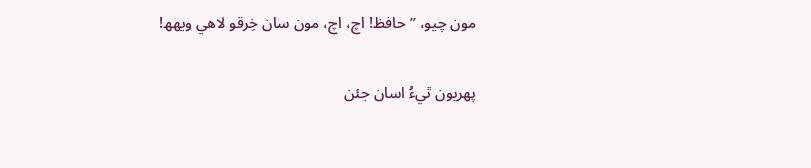مون چيو، ”حافظ! اچ، اچ، مون سان خِرقو لاھي ويھھ!

پھريون ٿيءُ اسان جئن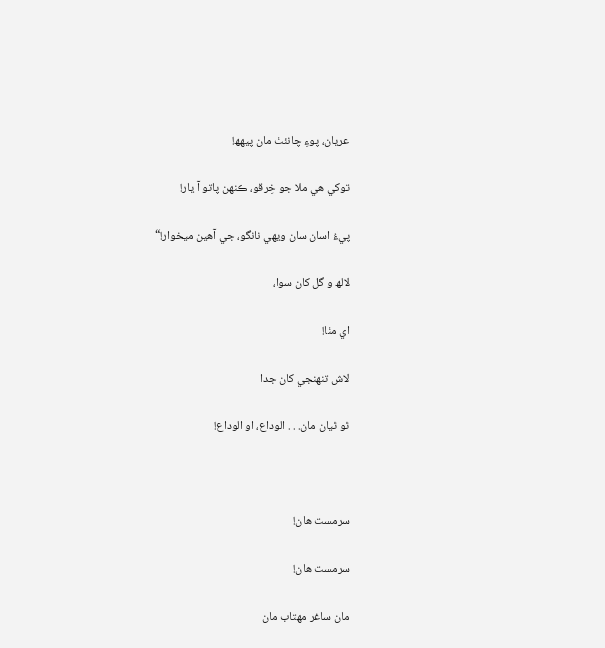عريان، پوءِ چانئٺ مان پيھھ!

توکي ھي ملا جو خِرقو، ڪنھن پاتو آ يار!

پيءُ اسان سان ويھي نانگو، جي آھين ميخوار!“

لالھ و گل کان سوا،

اي مٺا!

لاش تنھنجي کان جدا

ٿو ٿيان مان. . . الوداع، او الوداع!



سرمست ھان!

سرمست ھان!

مان ساغر مھتاب مان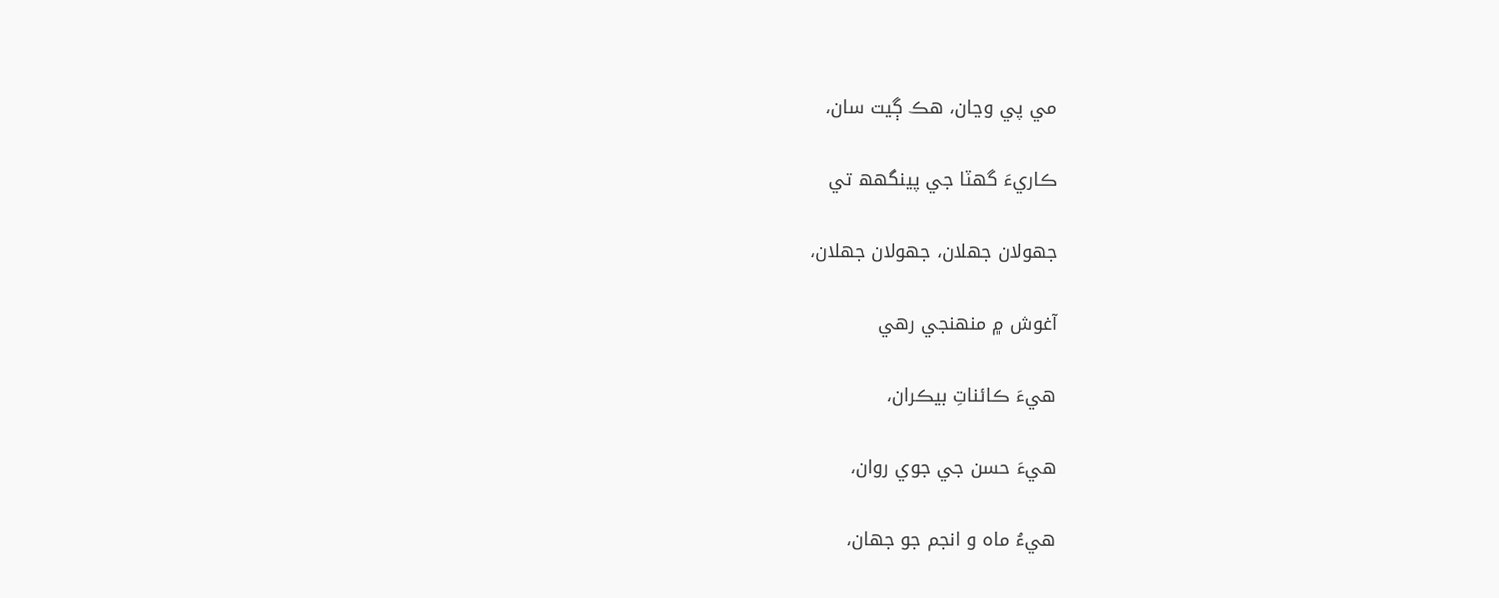مي پي وڃان، ھڪ ڳيت سان،

ڪاريءَ گھٽا جي پينگھھ تي

جھولان جھلان، جھولان جھلان،

آغوش ۾ منھنجي رھي

ھيءَ ڪائناتِ بيڪران،

ھيءَ حسن جي جوي روان،

ھيءُ ماه و انجم جو جھان،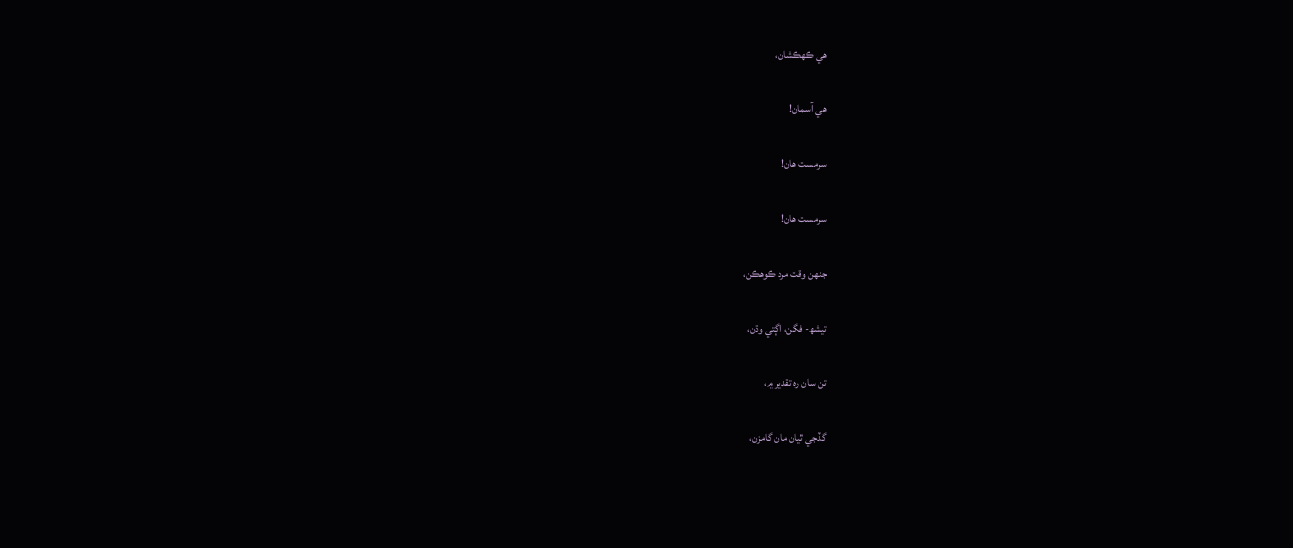ھي ڪھڪشان،

ھي آسمان!

سرمست ھان!

سرمست ھان!

جنھن وقت مرد ڪوھڪن،

تيشھ- فگن، اڳتي وڌن،

تن سان ره تقدير ۾،

گڏجي ٿيان مان گامزن،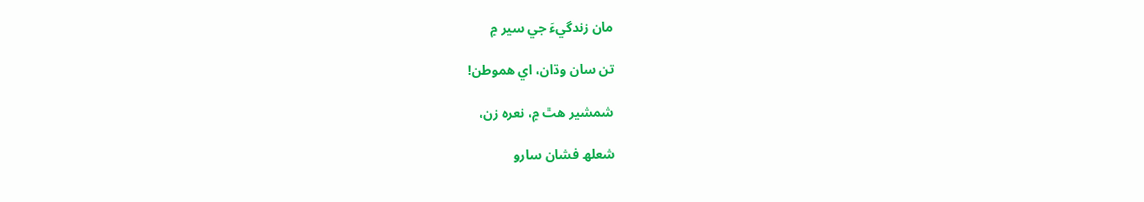مان زندگيءَ جي سير ۾

تن سان وڌان، اي ھموطن!

شمشير ھٿ ۾، نعره زن،

شعلھ فشان سارو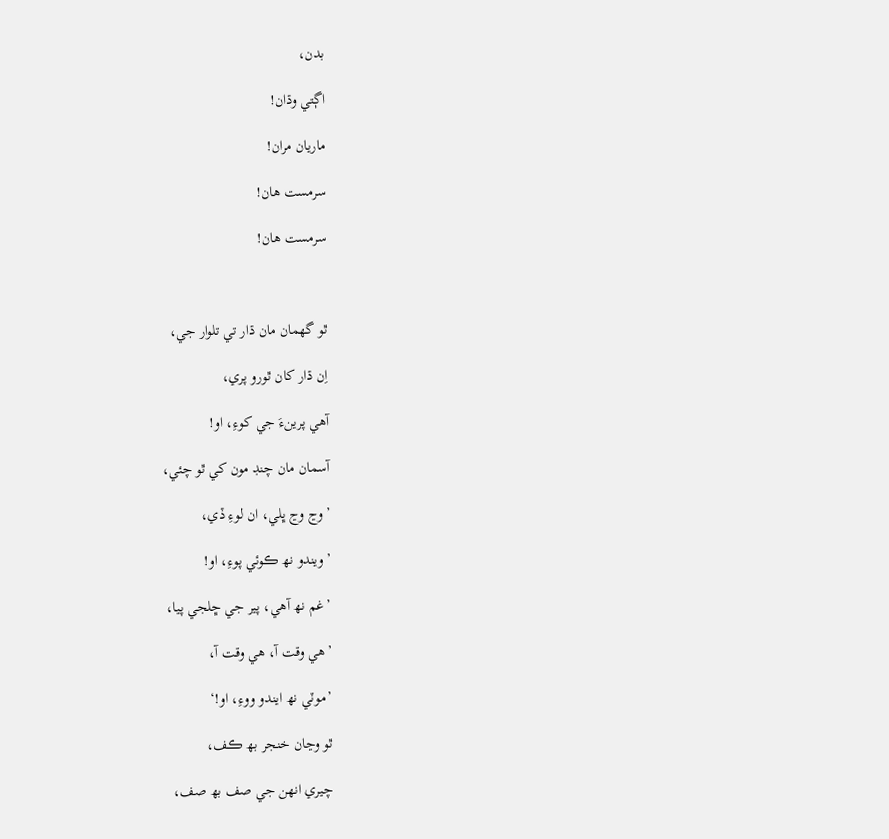بدن،

اڳتي وڌان!

ماريان مران!

سرمست ھان!

سرمست ھان!



ٿو گھمان مان ڌار تي تلوار جي،

اِن ڌار کان ٿورو پري،

آھي پرينءَ جي کوءِ، او!

آسمان مان چنڊ مون کي ٿو چئي،

’وڃ وڃ ڀلي، ان لوءِ ڏي،

’ويندو نھ ڪوئي پوءِ، او!

’غم نھ آھي، پير جي ڇلجي پيا،

’ھي وقت آ، ھي وقت آ،

’موٽي نھ ايندو ووءِ، او!‘

ٿو وڃان خنجر بھ ڪف،

چيري انھن جي صف بھ صف،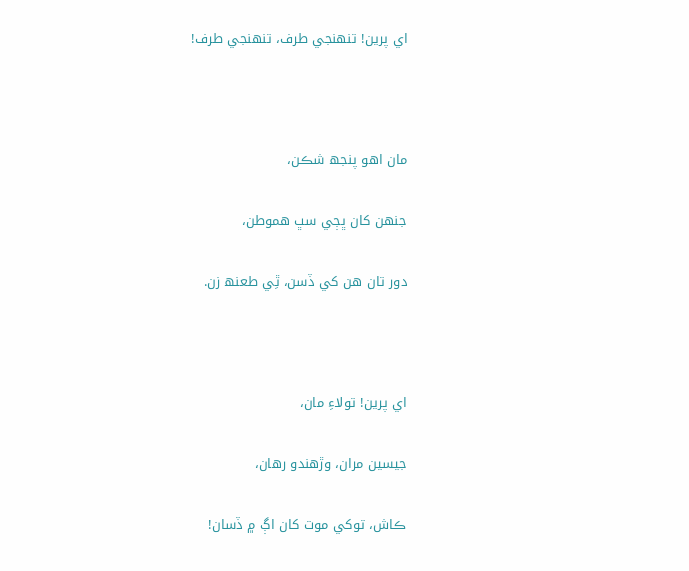اي پرين! تنھنجي طرف، تنھنجي طرف!



مان اھو پنجھ شڪن،

جنھن کان ڀڄي سڀ ھموطن،

دور تان ھن کي ڏسن، ٿِي طعنھ زن.



اي پرين! تولاءِ مان،

جيسين مران، وڙھندو رھان،

ڪاش، توکي موت کان اڳ ۾ ڏسان!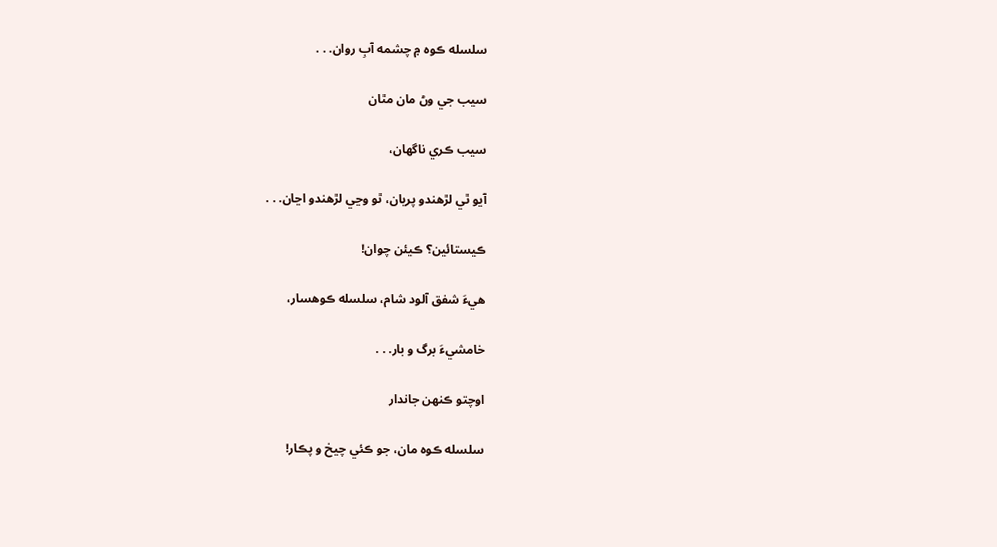سلسله ڪوه ۾ چشمه آبِ روان. . .

سيب جي وڻ مان مٿان

سيب ڪري ناگھان،

آيو ٿي لڙھندو پريان، ٿو وڃي لڙھندو اڃان. . .

ڪيستائين؟ ڪيئن چوان!

ھيءَ شفق آلود شام، سلسله ڪوھسار،

خامشيءَ برگ و بار. . .

اوچتو ڪنھن جاندار

سلسله ڪوه مان، جو ڪئي چيخ و پڪار!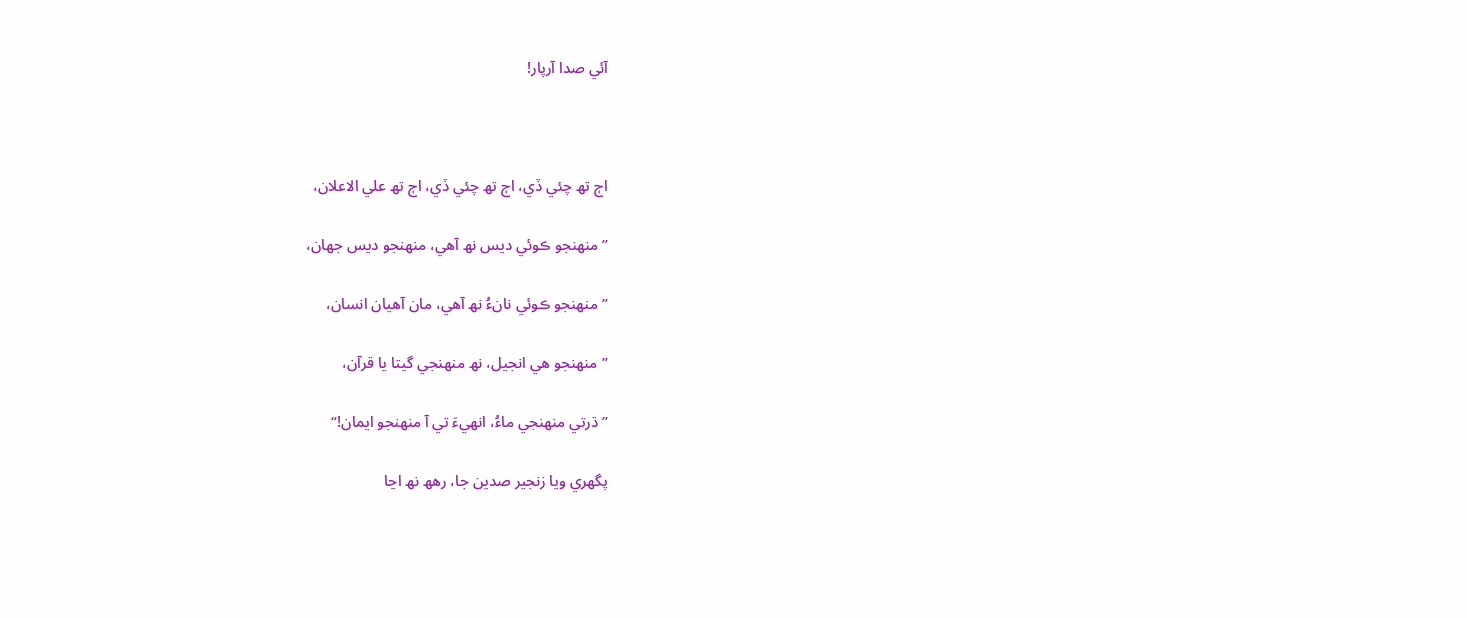آئي صدا آرپار!



اڄ تھ چئي ڏي، اڄ تھ چئي ڏي، اڄ تھ علي الاعلان،

”منھنجو ڪوئي ديس نھ آھي، منھنجو ديس جھان،

”منھنجو ڪوئي نانءُ نھ آھي، مان آھيان انسان،

”منھنجو ھي انجيل، نھ منھنجي گيتا يا قرآن،

”ڌرتي منھنجي ماءُ، انھيءَ تي آ منھنجو ايمان!“

پگھري ويا زنجير صدين جا، رھھ نھ اڃا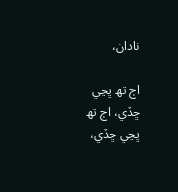نادان،

اڄ تھ ڀڃي ڇڏي، اڄ تھ ڀڃي ڇڏي،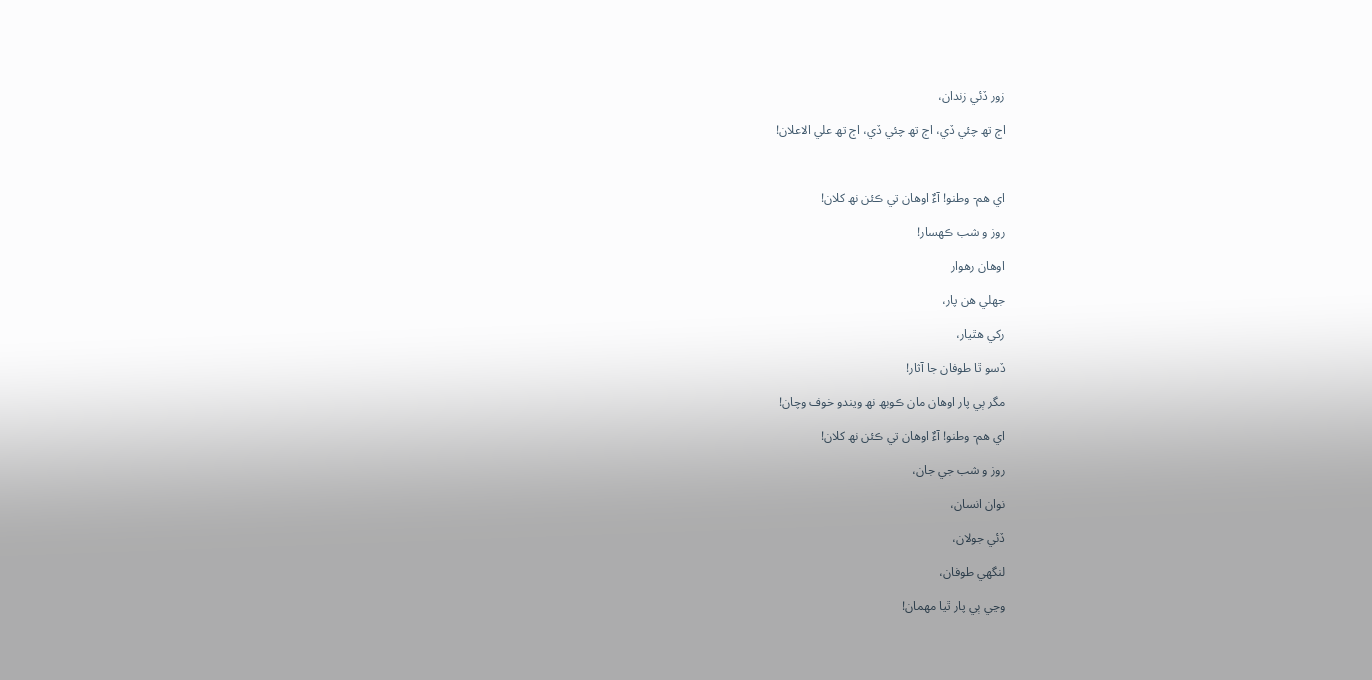زور ڏئي زندان،

اڄ تھ چئي ڏي، اڄ تھ چئي ڏي، اڄ تھ علي الاعلان!



اي ھم- وطنو! آءٌ اوھان تي ڪئن نھ کلان!

روز و شب ڪھسار!

اوھان رھوار

جھلي ھن پار،

رکي ھٿيار،

ڏسو ٿا طوفان جا آثار!

مگر ٻي پار اوھان مان ڪوبھ نھ ويندو خوف وچان!

اي ھم- وطنو! آءٌ اوھان تي ڪئن نھ کلان!

روز و شب جي جان،

نوان انسان،

ڏئي جولان،

لنگھي طوفان،

وڃي ٻي پار ٿيا مھمان!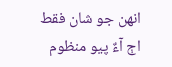انھن جو شان فقط اڄ آءٌ پيو منظوم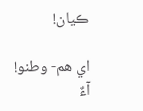ڪيان!

اي ھم- وطنو! آءٌ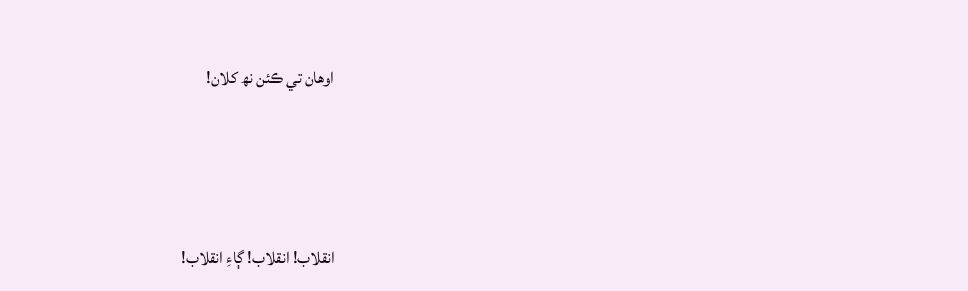اوھان تي ڪئن نھ کلان!



انقلاب! انقلاب! ڳاءِ انقلاب!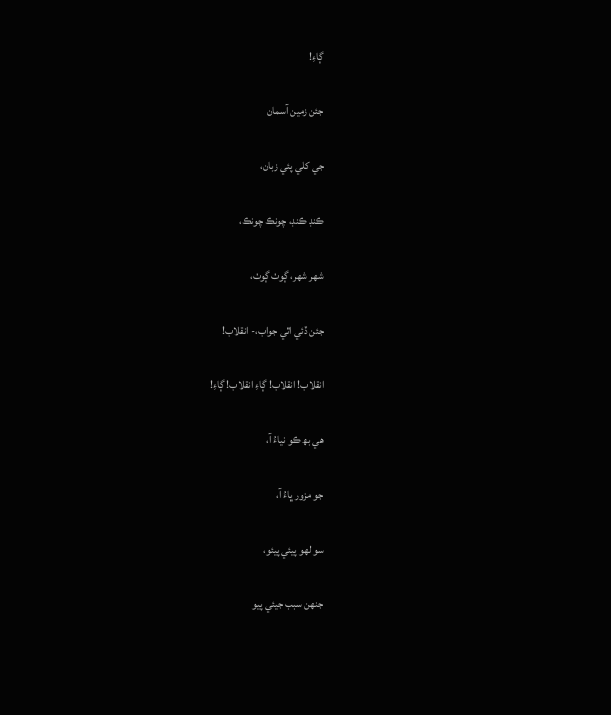ڳاءِ!

جئن زمين آسمان

جي کلي پئي زبان،

ڪنڊ ڪنڊ، چونڪ چونڪ،

شھر شھر، ڳوٺ ڳوٺ،

جئن ڏئي اٿي جواب،- انقلاب!

انقلاب! انقلاب! ڳاءِ انقلاب! ڳاءِ!

ھي بھ ڪو نياءُ آ،

جو مزور ڀاءُ آ،

سو لھو پيئي پيئو،

جنھن سبب جيئي پيو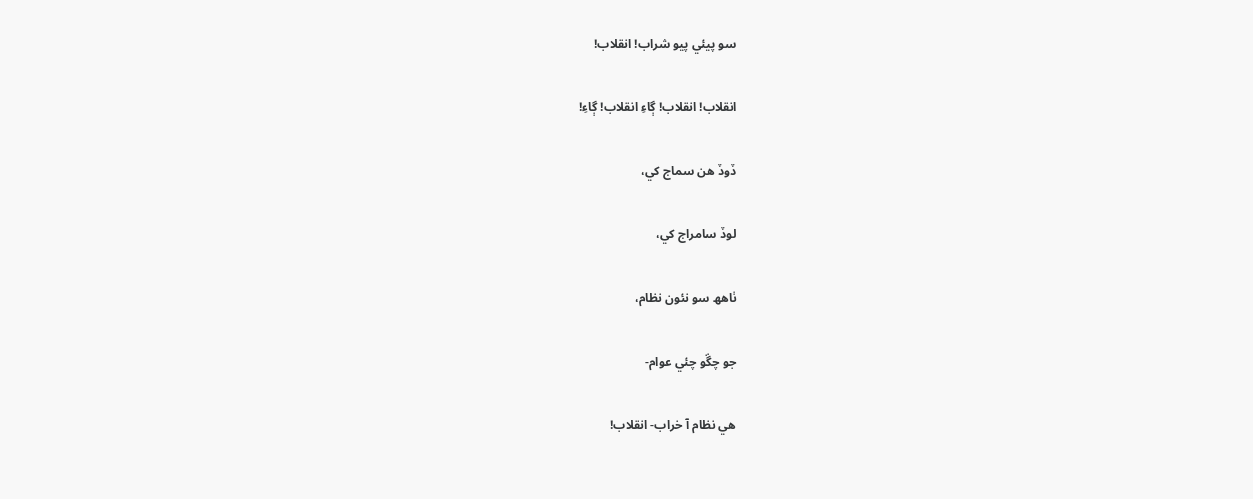سو پيئي پيو شراب! انقلاب!

انقلاب! انقلاب! ڳاءِ انقلاب! ڳاءِ!

ڏوڏ ھن سماج کي،

لوڏ سامراج کي،

ٺاھھ سو نئون نظام،

جو چڱو چئي عوام-

ھي نظام آ خراب- انقلاب!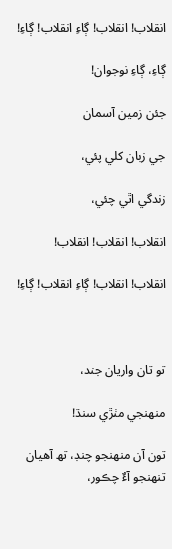انقلاب! انقلاب! ڳاءِ انقلاب! ڳاءِ!

ڳاءِ، ڳاءِ نوجوان!

جئن زمين آسمان

جي زبان کلي پئي،

زندگي اٿي چئي،

انقلاب! انقلاب! انقلاب!

انقلاب! انقلاب! ڳاءِ انقلاب! ڳاءِ!



تو تان واريان جند،

منھنجي مٺڙي سنڌ!

تون آن منھنجو چنڊ، تھ آھيان تنھنجو آءٌ چڪور،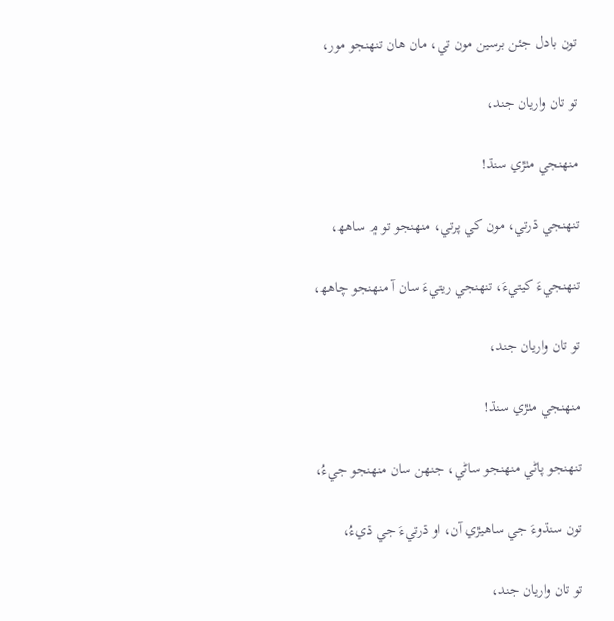تون بادل جئن برسين مون تي، مان ھان تنھنجو مور،

تو تان واريان جند،

منھنجي مٺڙي سنڌ!

تنھنجي ڌرتي، مون کي پرتي، منھنجو تو ۾ ساھھ،

تنھنجيءَ کيتيءَ، تنھنجي ريتيءَ سان آ منھنجو چاھھ،

تو تان واريان جند،

منھنجي مٺڙي سنڌ!

تنھنجو پاڻي منھنجو ساڻي، جنھن سان منھنجو جيءُ،

تون سنڌوءَ جي ساھيڙي آن، او ڌرتيءَ جي ڌيءُ،

تو تان واريان جند،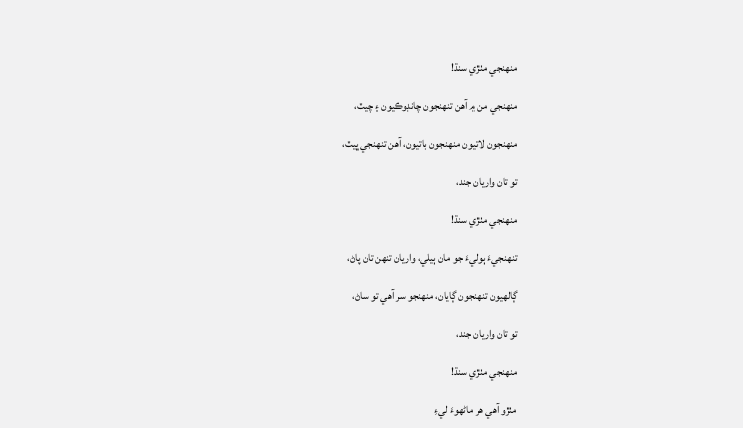منھنجي مٺڙي سنڌ!

منھنجي من ۾ آھن تنھنجون چانڊوڪيون ۽ چيٽ،

منھنجون لاتيون منھنجون باتيون، آھن تنھنجي ڀيٽ،

تو تان واريان جند،

منھنجي مٺڙي سنڌ!

تنھنجيءَ ٻوليءَ جو مان ٻيلي، واريان تنھن تان پاڻ،

ڳالھيون تنھنجون ڳايان، منھنجو سر آھي تو ساڻ،

تو تان واريان جند،

منھنجي مٺڙي سنڌ!

مٺڙو آھي ھر ماڻھوءَ ليءِ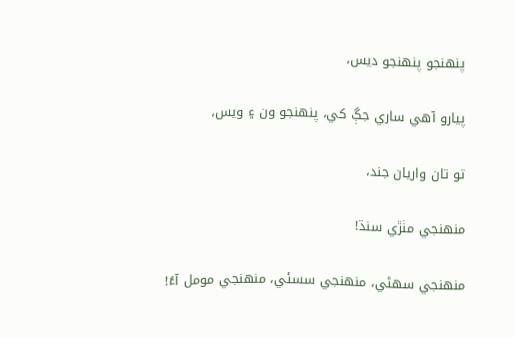پنھنجو پنھنجو ديس،

پيارو آھي ساري جڳ کي، پنھنجو ون ۽ ويس،

تو تان واريان جند،

منھنجي مٺڙي سنڌ!

منھنجي سھڻي، منھنجي سسئي، منھنجي مومل آءُ!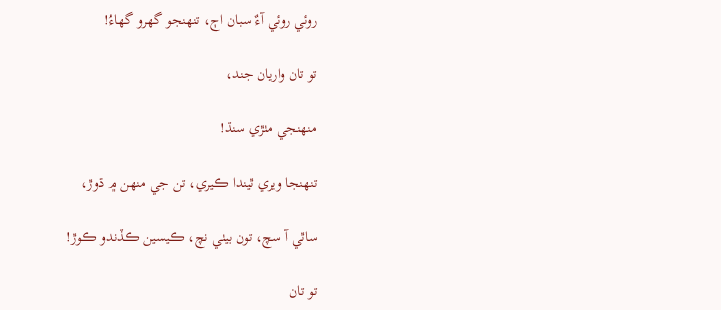روئي روئي آءٌ سبان اڄ، تنھنجو گھرو گھاءُ!

تو تان واريان جند،

منھنجي مٺڙي سنڌ!

تنھنجا ويري ٿيندا ڪيري، تن جي منھن ۾ ڌوڙ،

ساٿي آ سچ، تون بيٺي نچ، ڪيسين ڪڏندو ڪوڙ!

تو تان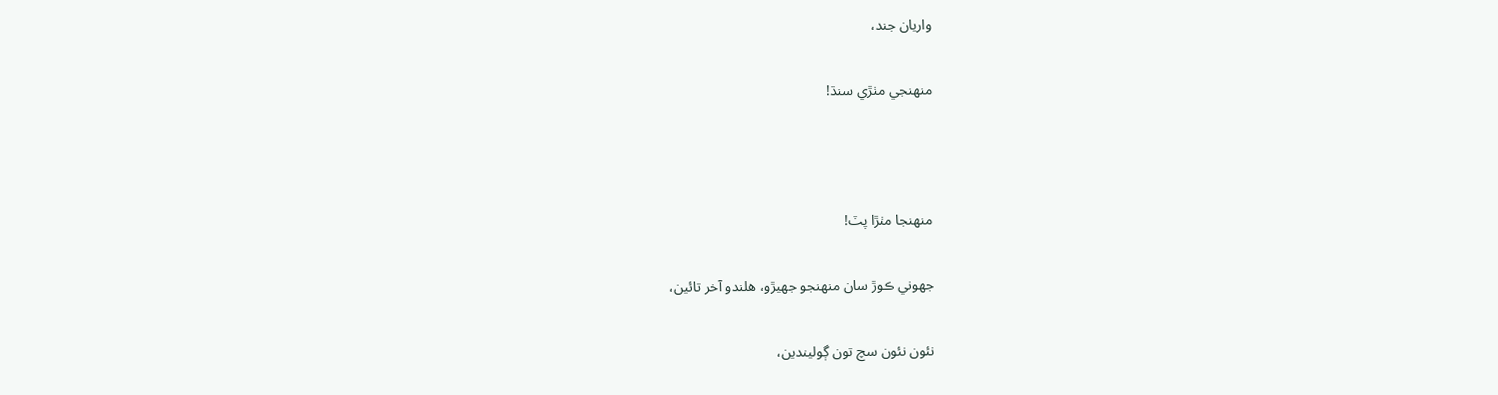واريان جند،

منھنجي مٺڙي سنڌ!



منھنجا مٺڙا پٽ!

جھوني ڪوڙ سان منھنجو جھيڙو، ھلندو آخر تائين،

نئون نئون سچ تون ڳوليندين،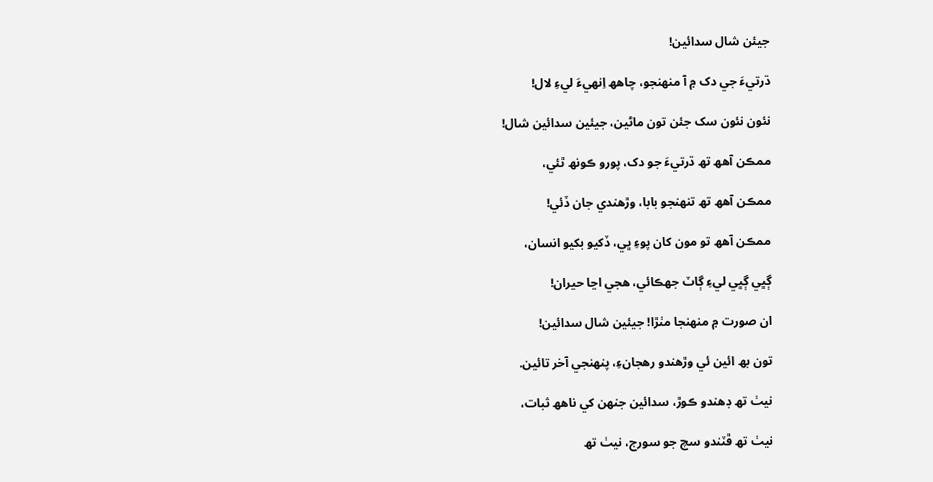جيئن شال سدائين!

ڌرتيءَ جي دک ۾ آ منھنجو، چاھھ اِنھيءَ ليءِ لال!

نئون نئون سک جئن تون ماڻين، جيئين سدائين شال!

ممڪن آھھ تھ ڌرتيءَ جو دک، پورو ڪونھ ٿئي،

ممڪن آھھ تھ تنھنجو بابا، وڙھندي جان ڏئي!

ممڪن آھھ تو مون کان پوءِ ڀي، ڏکيو بکيو انسان،

ڳڀي ڳڀي ليءِ ڳاٽ جھڪائي، ھجي اڃا حيران!

ان صورت ۾ منھنجا مٺڙا! جيئين شال سدائين!

تون بھ ائين ئي وڙھندو رھجانءِ، پنھنجي آخر تائين.

نيٺ تھ ڊھندو ڪوڙ، سدائين جنھن کي ناھھ ثبات،

نيٺ تھ ڦٽندو سچ جو سورج، نيٺ تھ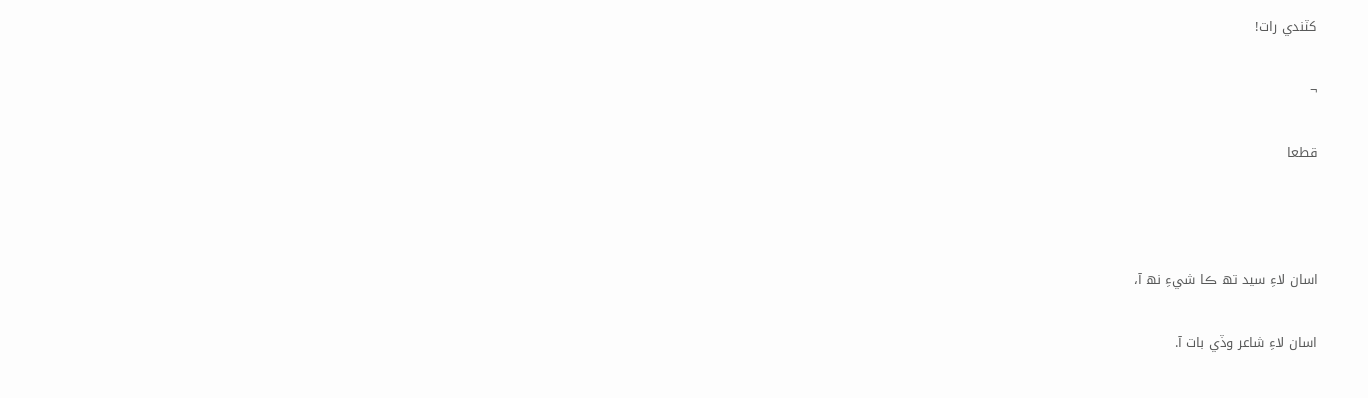کٽندي رات!

¬

قطعا



اسان لاءِ سيد تھ ڪا شيءِ نھ آ،

اسان لاءِ شاعر وڏي بات آ.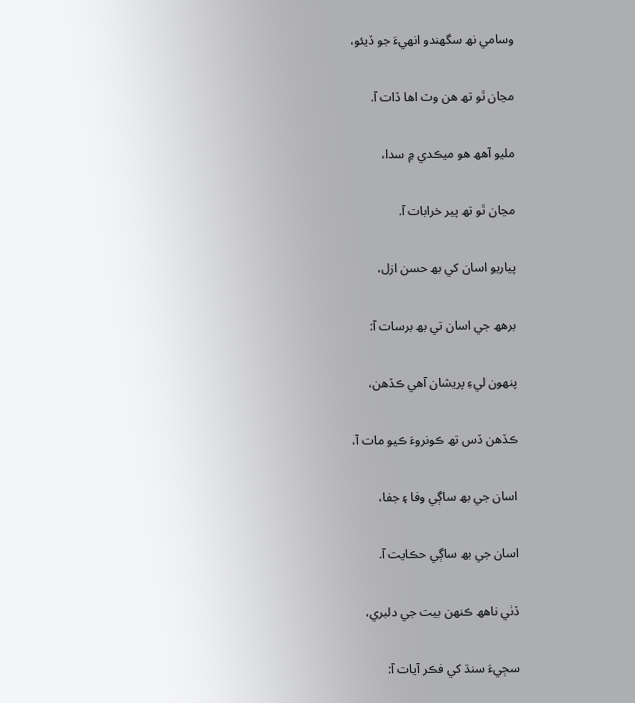وسامي نھ سگھندو انھيءَ جو ڏيئو،

مڃان ٿو تھ ھن وٽ اھا ڏات آ.

مليو آھھ ھو ميڪدي ۾ سدا،

مڃان ٿو تھ پير خرابات آ.

پياريو اسان کي بھ حسن ازل،

برھھ جي اسان تي بھ برسات آ:

پنھون ليءِ پريشان آھي ڪڏھن،

ڪڏھن ڏس تھ ڪونروءَ ڪيو مات آ،

اسان جي بھ ساڳي وفا ۽ جفا،

اسان جي بھ ساڳي حڪايت آ.

ڏٺي ناھھ ڪنھن بيت جي دلبري،

سڄيءَ سنڌ کي فڪر آيات آ: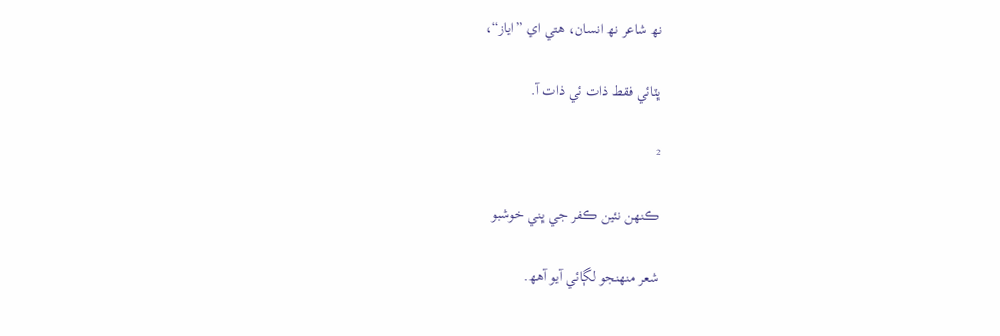نھ شاعر نھ انسان، ھتي اي ”اياز“،

ڀٽائي فقط ذات ئي ذات آ.

²

ڪنھن نئين ڪفر جي ڀني خوشبو

شعر منھنجو لڳائي آيو آھھ.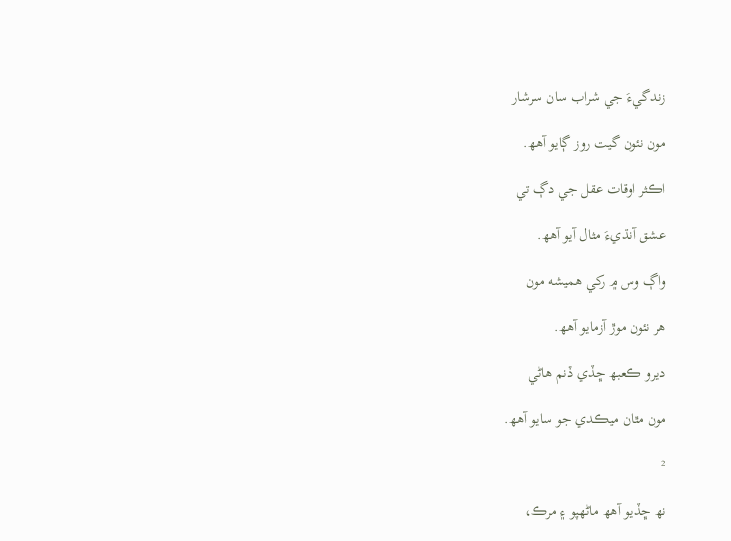زندگيءَ جي شراب سان سرشار

مون نئون گيت روز ڳايو آھھ.

اڪثر اوقات عقل جي دڳ تي

عشق آنڌيءَ مثال آيو آھھ.

واڳ وس ۾ رکي ھميشه مون

ھر نئون موڙ آزمايو آھھ.

ديرو ڪعبھ ڇڏي ڏنم ھاڻي

مون مٿان ميڪدي جو سايو آھھ.

²

نھ ڇڏيو آھھ ماڻھپو ۽ مرڪ،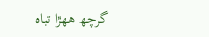گرچھ ھھڙا تباه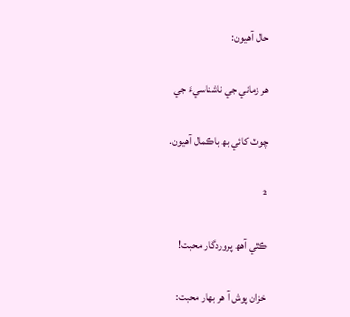حال آھيون:

ھر زماني جي ناشناسيءَ جي

چوٽ کائي بھ باڪمال آھيون.

²

ڪٿي آھھ پروردگار محبت!

خزان پوش آ ھر بھار محبت: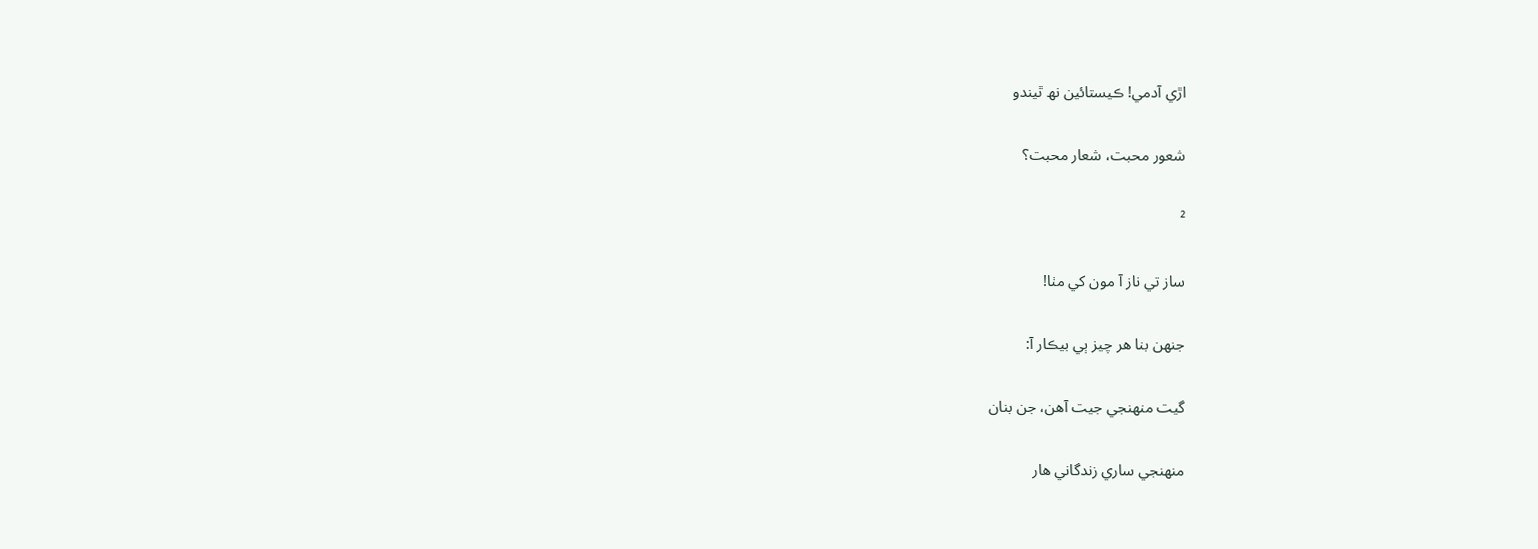اڙي آدمي! ڪيستائين نھ ٿيندو

شعور محبت، شعار محبت؟

²

ساز تي ناز آ مون کي مٺا!

جنھن بنا ھر چيز ٻي بيڪار آ:

گيت منھنجي جيت آھن، جن بنان

منھنجي ساري زندگاني ھار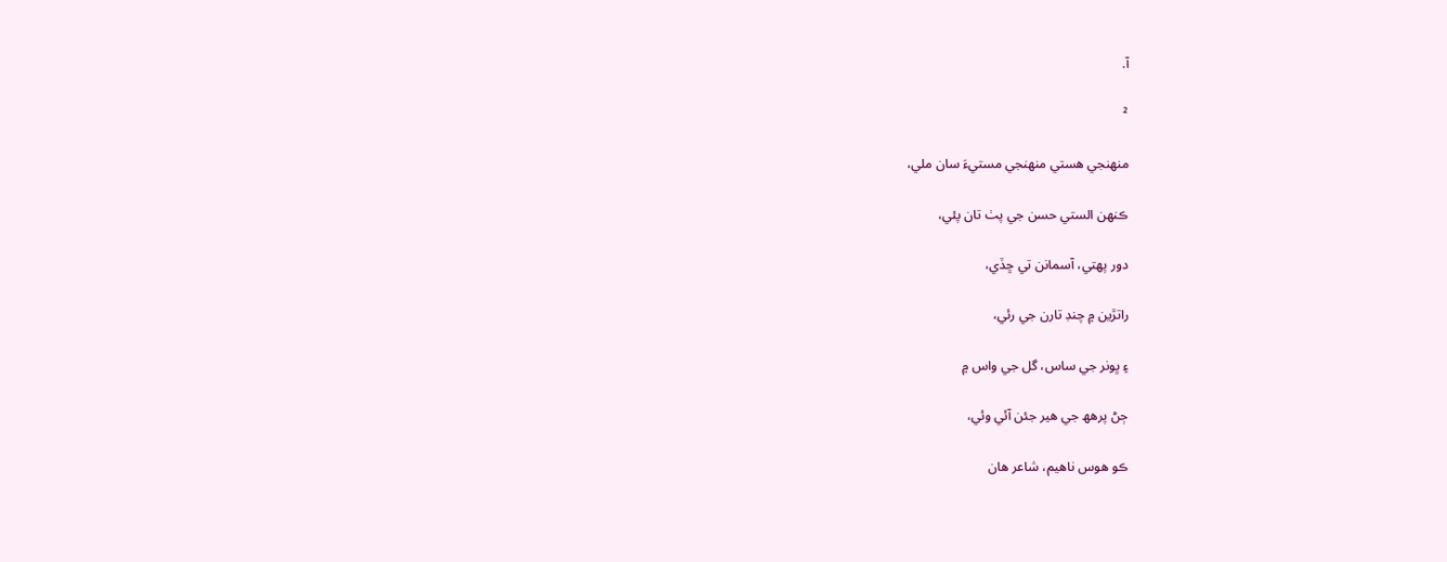آ.

²

منھنجي ھستي منھنجي مستيءَ سان ملي،

ڪنھن الستي حسن جي پٺ تان پئي،

دور پھتي، آسمانن تي ڇڏي،

راتڙين ۾ چنڊ تارن جي رئي،

۽ ڀونر جي ساس، گل جي واس ۾

ڄڻ پرھھ جي ھير جئن آئي وئي،

ڪو ھوس ناھيم، شاعر ھان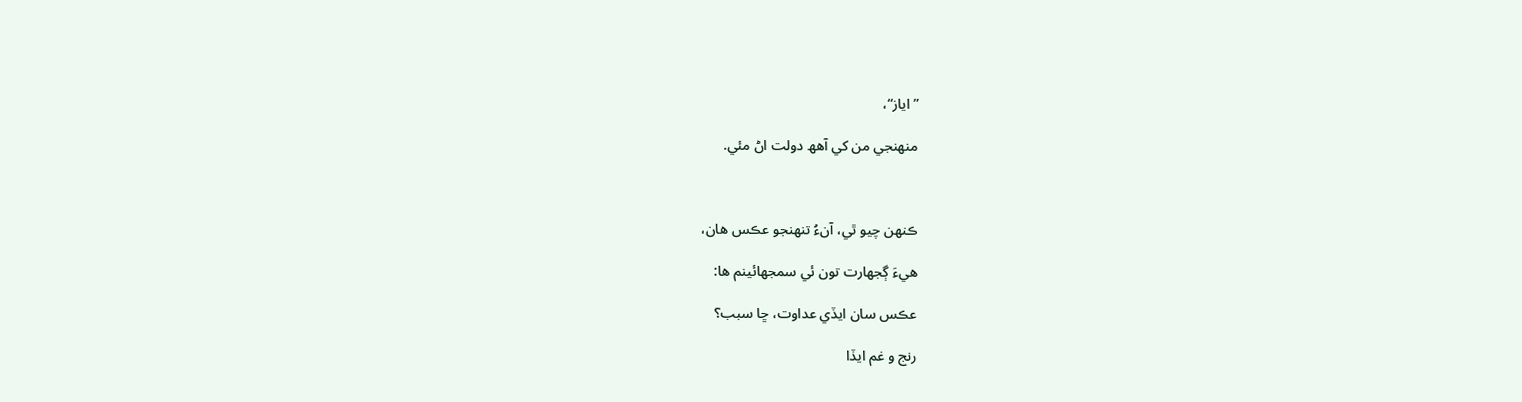”اياز“،

منھنجي من کي آھھ دولت اڻ مئي.



ڪنھن چيو ٿي، آنءُ تنھنجو عڪس ھان،

ھيءَ ڳجھارت تون ئي سمجھائينم ھا:

عڪس سان ايڏي عداوت، ڇا سبب؟

رنج و غم ايڏا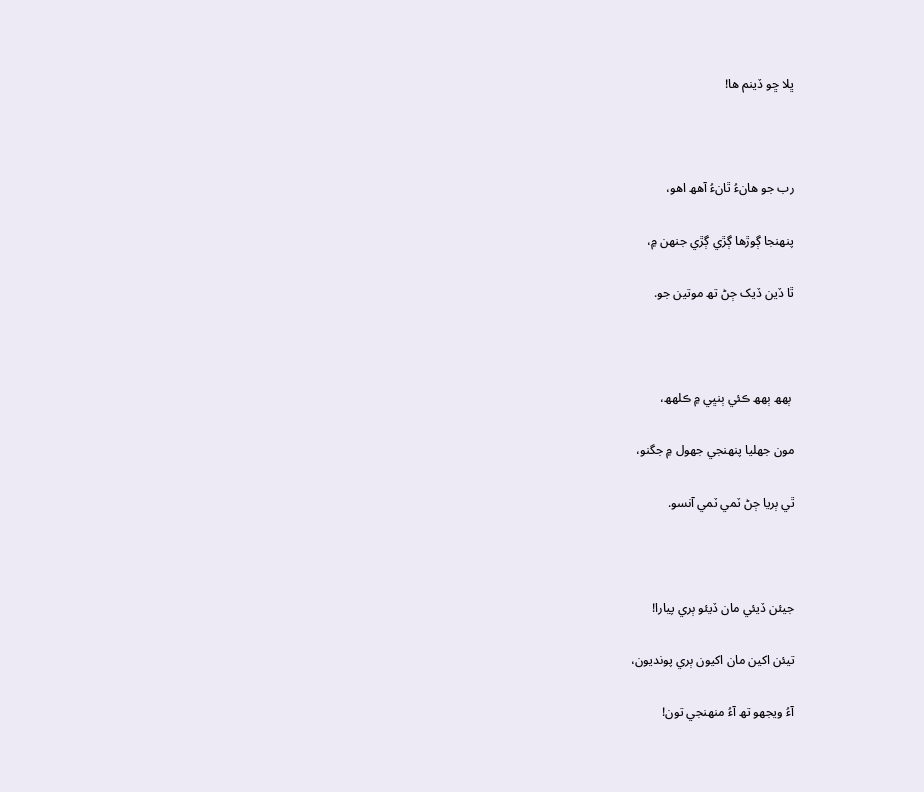ڀلا ڇو ڏينم ھا!



رب جو ھانءُ ٿانءُ آھھ اھو،

پنھنجا ڳوڙھا ڳڙي ڳڙي جنھن ۾،

ٿا ڏين ڏيک ڄڻ تھ موتين جو.



 ٻھھ ٻھھ ڪئي ٻنڀي ۾ ڪلھھ،

مون جھليا پنھنجي جھول ۾ جگنو،

ٿي ٻريا ڄڻ ٽمي ٽمي آنسو.



جيئن ڏيئي مان ڏيئو ٻري پيارا!

تيئن اکين مان اکيون ٻري پونديون،

آءُ ويجھو تھ آءُ منھنجي تون!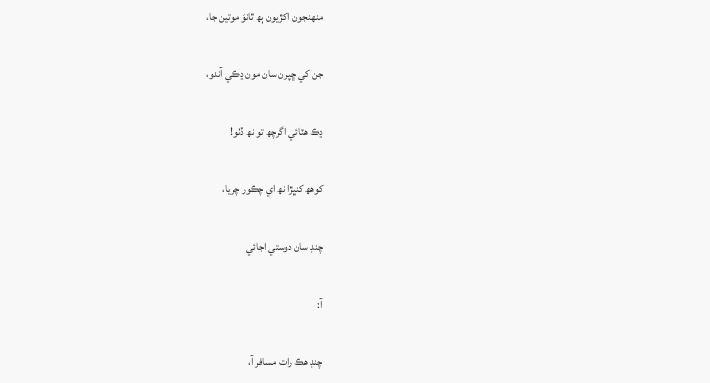منھنجون اکڙيون ٻھ ٿانوَ موتين جا،

جن کي ڇپرن سان مون ڍڪي آندو،

ڍڪ ھٽائي اگرچھ تو نھ ڏٺو!

کوھھ کنڀڙا نھ اي چڪور چريا،

چنڊ سان دوستي اجائي

آ:

چنڊ ھڪ رات مسافر آ،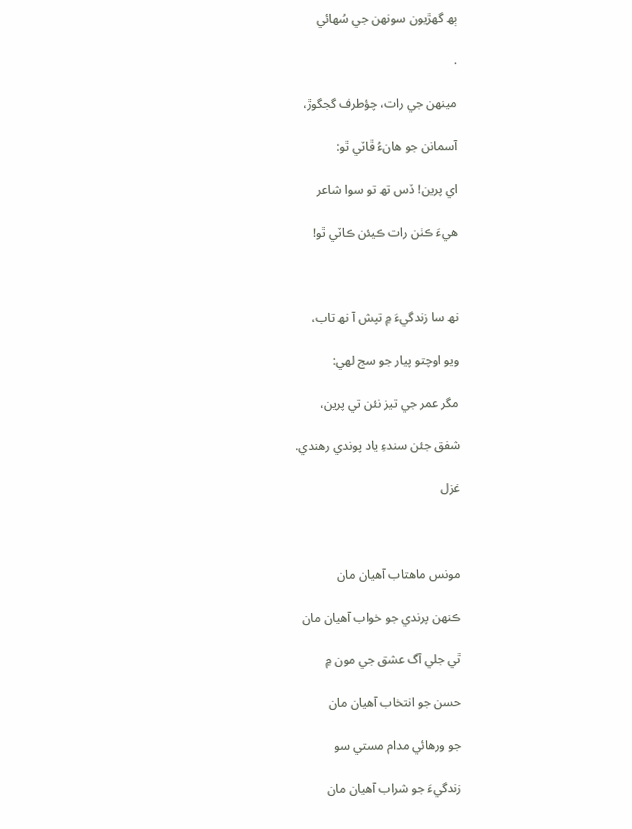ٻھ گھڙيون سونھن جي سُھائي

.

مينھن جي رات، چؤطرف گجگوڙ،

آسمانن جو ھانءُ ڦاٽي ٿو:

اي پرين! ڏس تھ تو سوا شاعر

ھيءَ ڪٺن رات ڪيئن ڪاٽي ٿو!



نھ سا زندگيءَ ۾ تپش آ نھ تاب،

ويو اوچتو پيار جو سج لھي:

مگر عمر جي تيز نئن تي پرين،

شفق جئن سندءِ ياد پوندي رھندي.

غزل



مونس ماھتاب آھيان مان

ڪنھن پرندي جو خواب آھيان مان

ٿي جلي آگ عشق جي مون ۾

حسن جو انتخاب آھيان مان

جو ورھائي مدام مستي سو

زندگيءَ جو شراب آھيان مان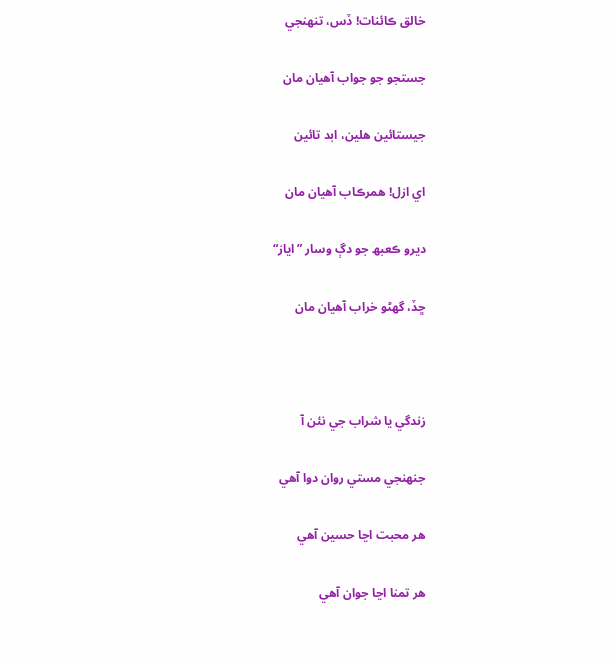خالق ڪائنات! ڏس، تنھنجي

جستجو جو جواب آھيان مان

جيستائين ھلين، ابد تائين

اي ازل! ھمرڪاب آھيان مان

ديرو ڪعبھ جو دڳ وسار ”اياز“

ڇڏ، گھڻو خراب آھيان مان



زندگي يا شراب جي نئن آ

جنھنجي مستي روان دوا آھي

ھر محبت اڃا حسين آھي

ھر تمنا اڃا جوان آھي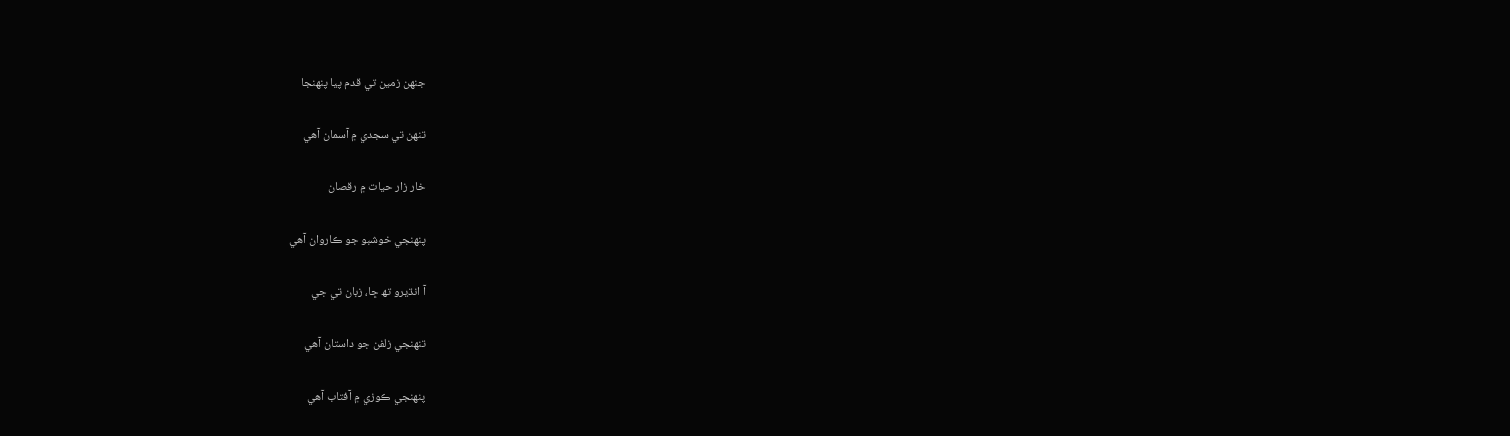جنھن زمين تي قدم پيا پنھنجا

تنھن تي سجدي ۾ آسمان آھي

خار زار حيات ۾ رقصان

پنھنجي خوشبو جو ڪاروان آھي

آ انڌيرو تھ ڇا، زبان تي جي

تنھنجي زلفن جو داستان آھي

پنھنجي ڪوزي ۾ آفتاب آھي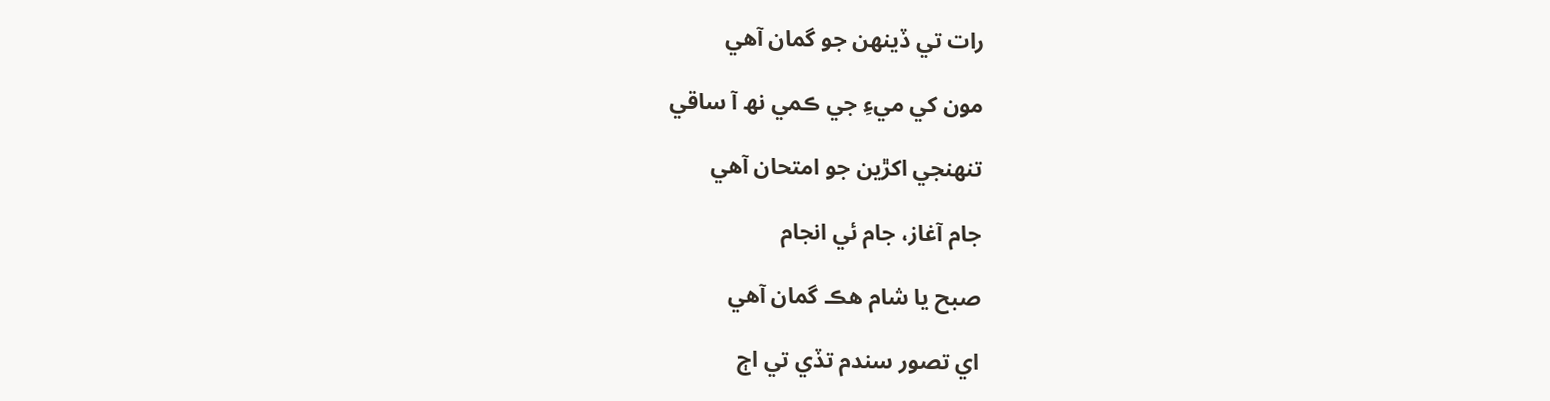رات تي ڏينھن جو گمان آھي

مون کي ميءِ جي ڪمي نھ آ ساقي

تنھنجي اکڙين جو امتحان آھي

جام آغاز، جام ئي انجام

صبح يا شام ھڪ گمان آھي

اي تصور سندم تڏي تي اڄ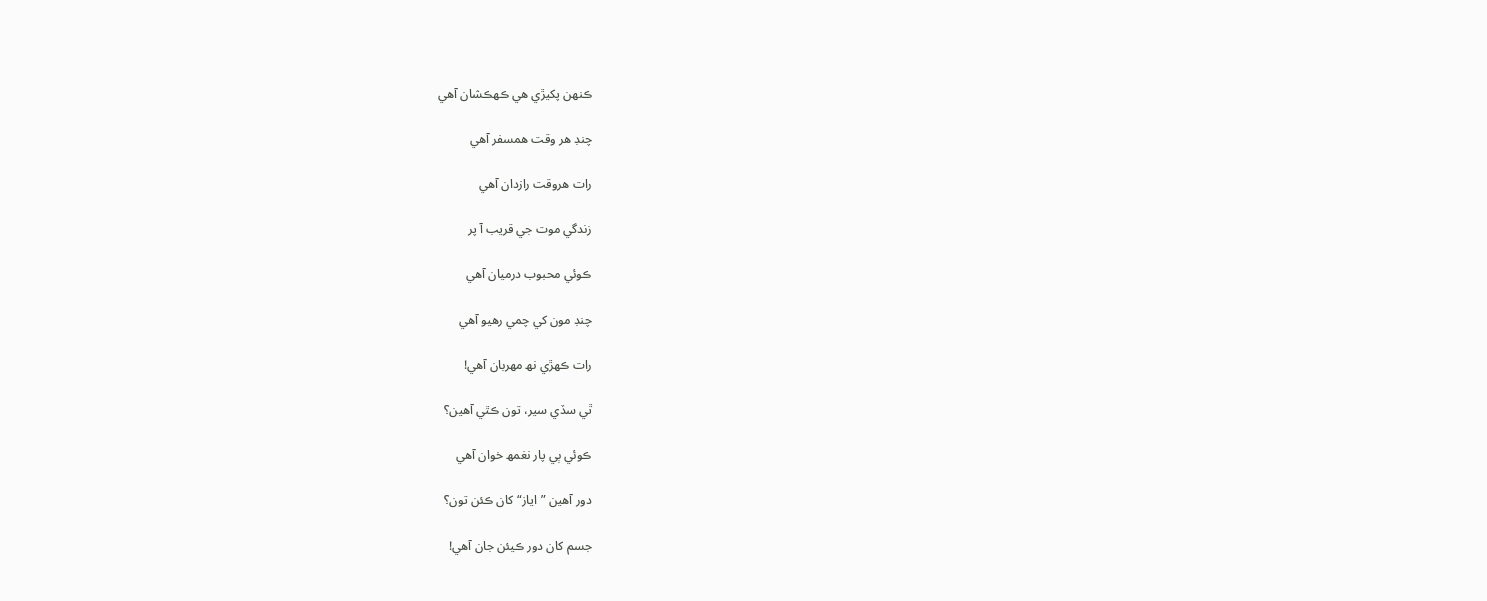ڪنھن پکيڙي ھي ڪھڪشان آھي

چنڊ ھر وقت ھمسفر آھي

رات ھروقت رازدان آھي

زندگي موت جي قريب آ پر

ڪوئي محبوب درميان آھي

چنڊ مون کي چمي رھيو آھي

رات ڪھڙي نھ مھربان آھي!

ٿي سڏي سير، تون ڪٿي آھين؟

ڪوئي ٻي پار نغمھ خوان آھي

دور آھين ”اياز“ کان ڪئن تون؟

جسم کان دور ڪيئن جان آھي!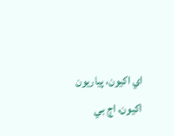اي اکيون، پياريون اکيون، اڄ بي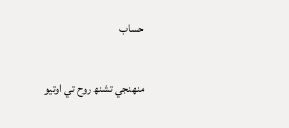حساب

منھنجي تشنھ روح تي اوتيو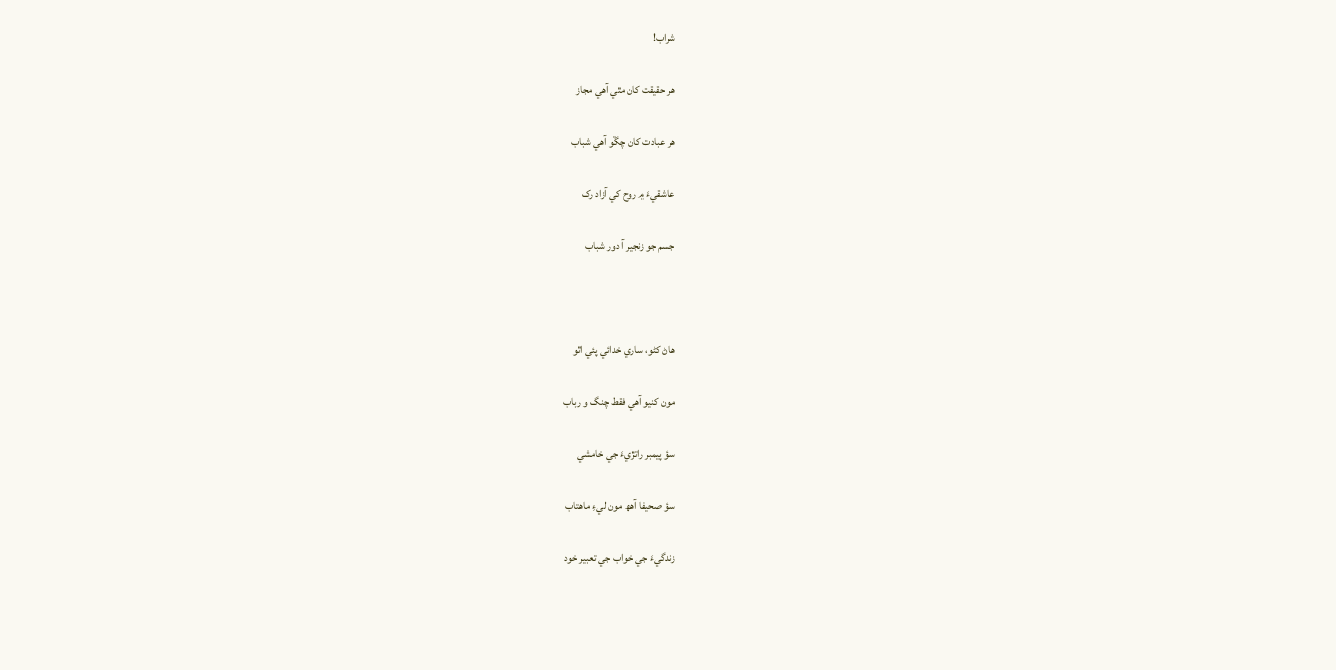شراب!

ھر حقيقت کان مٿي آھي مجاز

ھر عبادت کان چڱو آھي شباب

عاشقيءَ ۾ روح کي آزاد رک

جسم جو زنجير آ دور شباب



ھاڻ کڻو، ساري خدائي پئي اٿو

مون کنيو آھي فقط چنگ و رباب

سؤ پيمبر راتڙيءَ جي خامشي

سؤ صحيفا آھھ مون ليءِ ماھتاب

زندگيءَ جي خواب جي تعبير خود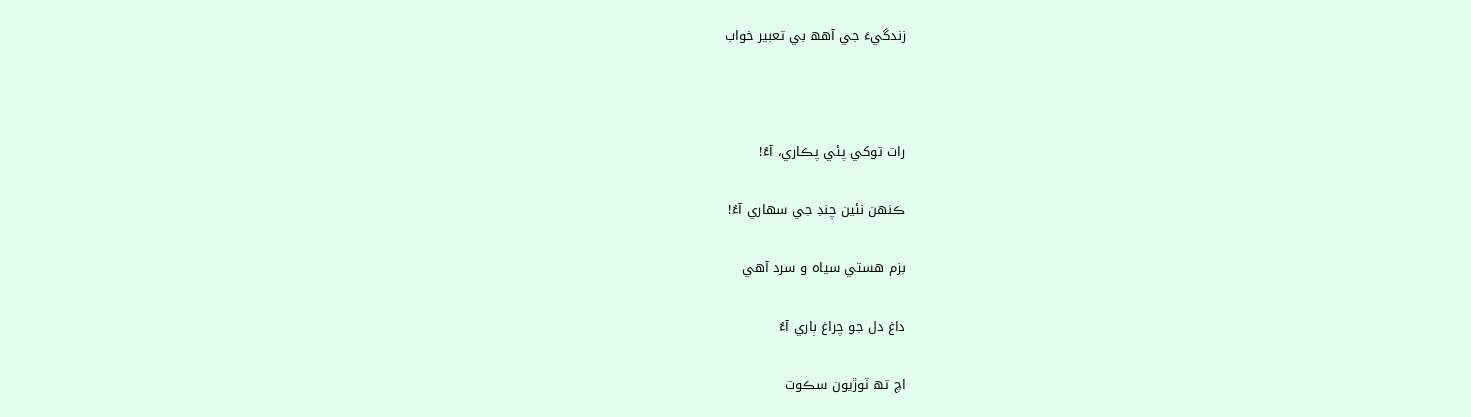زندگيءَ جي آھھ بي تعبير خواب



رات توکي پئي پڪاري، آءُ!

ڪنھن نئين چنڊ جي سھاري آءُ!

بزم ھستي سياه و سرد آھي

داغ دل جو چراغ ٻاري آءُ

اچ تھ ٽوڙيون سڪوت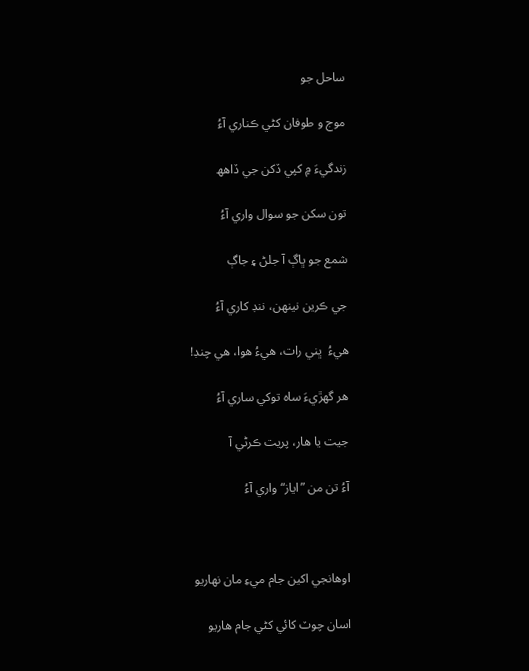ساحل جو

موج و طوفان کڻي ڪناري آءُ

زندگيءَ ۾ کپي ڏکن جي ڏاھھ

تون سکن جو سوال واري آءُ

شمع جو ڀاڳ آ جلڻ ۽ جاڳ

جي ڪرين نينھن، ننڊ کاري آءُ

ھيءُ  ڀني رات، ھيءُ ھوا، ھي چنڊ!

ھر گھڙيءَ ساه توکي ساري آءُ

جيت يا ھار، پريت ڪرڻي آ

آءُ تن من ”اياز“ واري آءُ



اوھانجي اکين جام ميءِ مان نھاريو

اسان چوٽ کائي کڻي جام ھاريو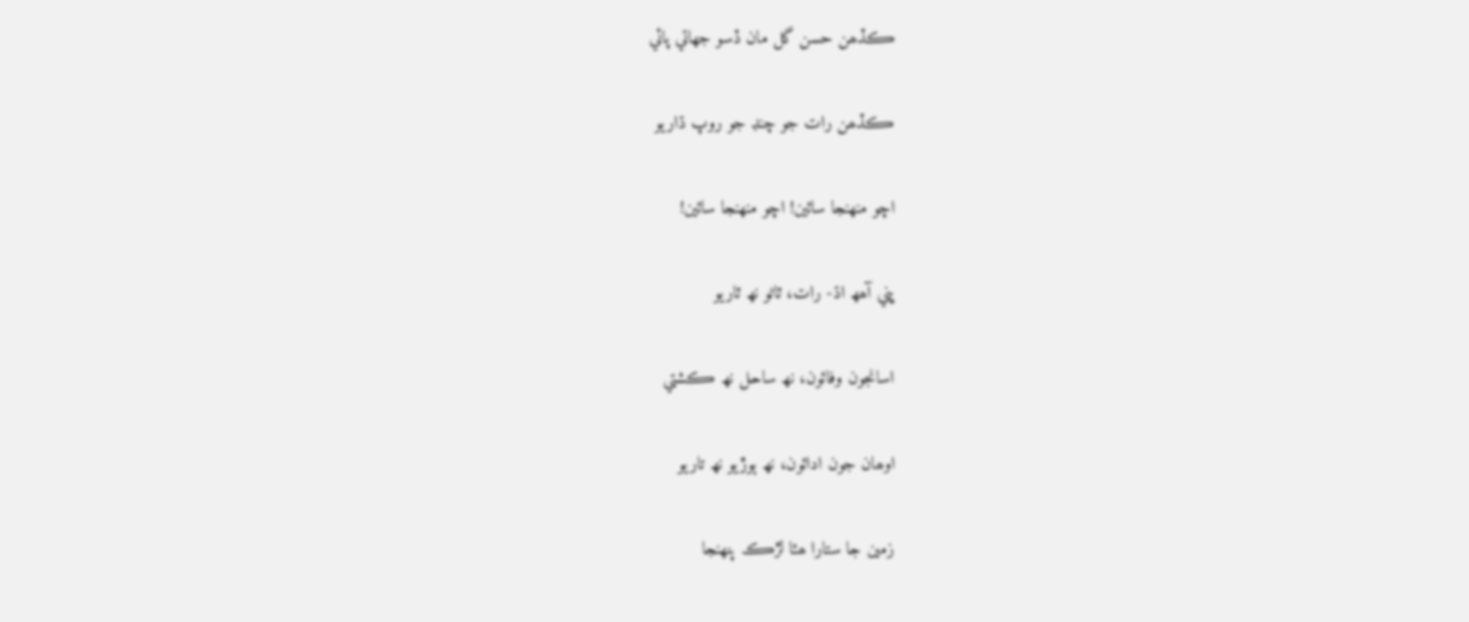ڪڏھن حسن گل مان ڏسو جھاتي پائي

ڪڏھن رات جو چنڊ جو روپ ڌاريو

اچو منھنجا سائين! اچو منھنجا سائين!

ڀني آھھ اڌ- رات، ٽاڻو نھ ٽاريو

اسانجون وفائون، نھ ساحل نھ ڪشتي

اوھان جون ادائون، نھ ٻوڙيو نھ تاريو

زمين جا ستارا ھئا لڙڪ پنھنجا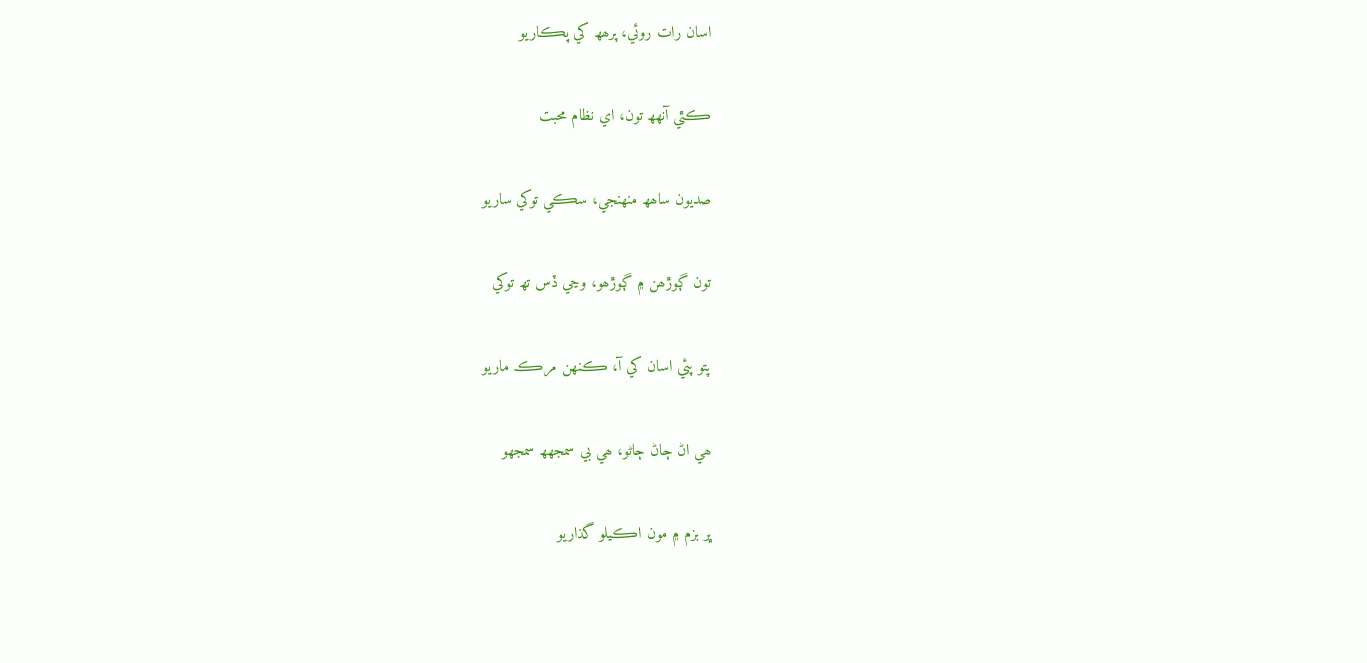اسان رات روئي، پرھھ کي پڪاريو

ڪٿي آنھھ تون، اي نظام محبت

صديون ساھھ منھنجي، سڪي توکي ساريو

تون ڳوڙھن ۾ ڳوڙھو، وڃي ڏس تھ توکي

پتو پئي اسان کي آ، ڪنھن مرڪ ماريو

ھي اڻ ڄاڻ ڄاڻو، ھي بي سمجھھ سمجھو

ڀر بزم ۾ مون اڪيلو گذاريو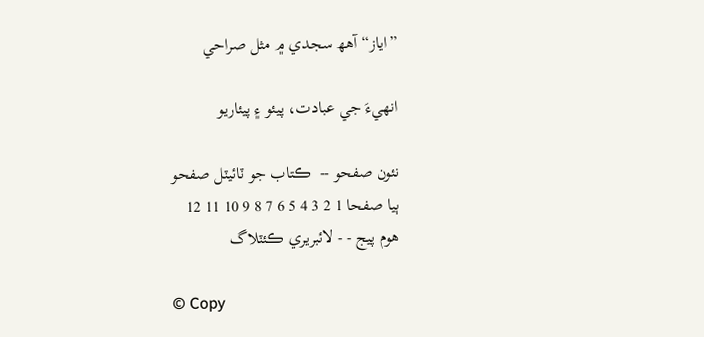”اياز“ آھھ سجدي ۾ مثل صراحي

انھيءَ جي عبادت، پيئو ۽ پيئاريو

نئون صفحو --  ڪتاب جو ٽائيٽل صفحو
ٻيا صفحا 1 2 3 4 5 6 7 8 9 10 11 12
هوم پيج - - لائبريري ڪئٽلاگ

© Copy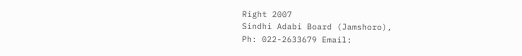Right 2007
Sindhi Adabi Board (Jamshoro),
Ph: 022-2633679 Email: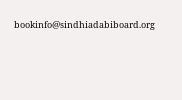bookinfo@sindhiadabiboard.org